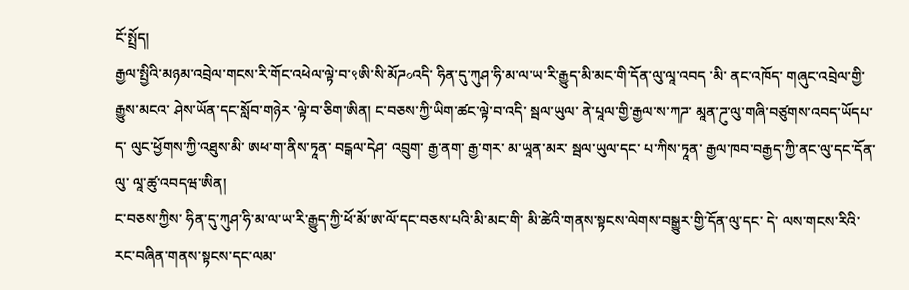ངོ་སྤྲོད།
རྒྱལ་སྤྱིའི་མཉམ་འབྲེལ་གངས་རི་གོང་འཕེལ་ལྟེ་བ་९ཨི་སི་མོཌ०འདི་ ཧིན་དུ་ཀུཤ་ཧི་མ་ལ་ཡ་རི་རྒྱུད་མི་མང་གི་དོན་ལུ་ལཱ་འབད ་མི་ ནང་འཁོད་ གཞུང་འབྲེལ་གྱི་ རྒྱུས་མངའ་ ཤེས་ཡོན་དང་སློབ་གཉེར ་ལྟེ་བ་ཅིག་ཨིན། ང་བཅས་ཀྱི་ཡིག་ཚང་ལྟེ་བ་འདི་ སྦལ་ཡུལ་ ནེ་པཱལ་གྱི་རྒྱལ་ས་ཀཌ་ མཱན་ཌུ་ལུ་གཞི་བཙུགས་འབད་ཡོདཔ་ད་ ལུང་ཕྱོགས་ཀྱི་འཐུས་མི་ ཨཕ་ག་ནིས་ཏཱན་ བངྒལ་དེཤ་ འབྲུག་ རྒྱ་ནག་ རྒྱ་གར་ མ་ཡཱན་མར་ སྦལ་ཡུལ་དང་ པ་ཀིས་ཏཱན་ རྒྱལ་ཁབ་བརྒྱད་ཀྱི་ནང་ལུ་དང་དོན་ལུ་ ལཱ་ཚུ་འབདཝ་ཨིན།
ང་བཅས་ཀྱིས་ ཧིན་དུ་ཀུཤ་ཧི་མ་ལ་ཡ་རི་རྒྱུད་ཀྱི་ཕོ་མོ་ཨ་ལོ་དང་བཅས་པའི་མི་མང་གི་ མི་ཚེའི་གནས་སྟངས་ལེགས་བསྒྱུར་གྱི་དོན་ལུ་དང་ དེ་ ལས་གངས་རིའི་རང་བཞིན་གནས་སྟངས་དང་ལམ་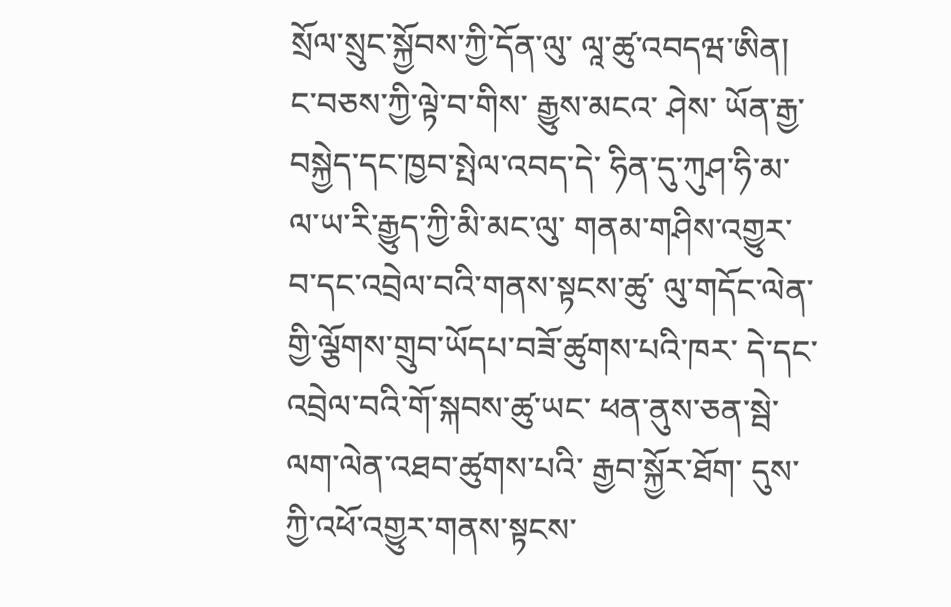སྲོལ་སྲུང་སྐྱོབས་ཀྱི་དོན་ལུ་ ལཱ་ཚུ་འབདཝ་ཨིན། ང་བཅས་ཀྱི་ལྟེ་བ་གིས་ རྒྱུས་མངའ་ ཤེས་ ཡོན་རྒྱ་བསྐྱེད་དང་ཁྱབ་སྤེལ་འབད་དེ་ ཧིན་དུ་ཀུཤ་ཧི་མ་ལ་ཡ་རི་རྒྱུད་ཀྱི་མི་མང་ལུ་ གནམ་གཤིས་འགྱུར་བ་དང་འབྲེལ་བའི་གནས་སྟངས་ཚུ་ ལུ་གདོང་ལེན་གྱི་ལྕོགས་གྲུབ་ཡོདཔ་བཟོ་ཚུགས་པའི་ཁར་ དེ་དང་འབྲེལ་བའི་གོ་སྐབས་ཚུ་ཡང་ ཕན་ནུས་ཅན་སྦེ་ལག་ལེན་འཐབ་ཚུགས་པའི་ རྒྱབ་སྐྱོར་ཐོག་ དུས་ཀྱི་འཕོ་འགྱུར་གནས་སྟངས་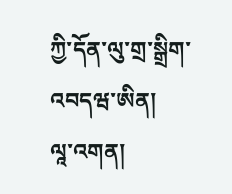ཀྱི་དོན་ལུ་གྲ་སྒྲིག་འབདཝ་ཨིན།
ལཱ་འགན།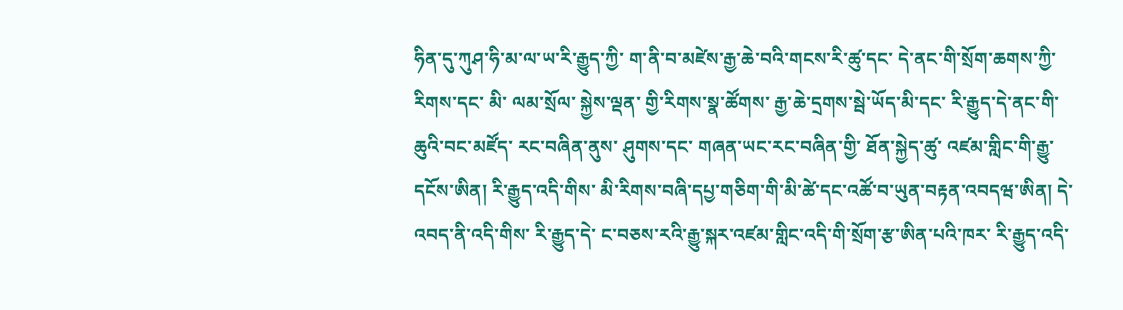ཧིན་དུ་ཀུཤ་ཧི་མ་ལ་ཡ་རི་རྒྱུད་ཀྱི་ ག་ནི་བ་མཛེས་རྒྱ་ཆེ་བའི་གངས་རི་ཚུ་དང་ དེ་ནང་གི་སྲོག་ཆགས་ཀྱི་རིགས་དང་ མི་ ལམ་སྲོལ་ སྐྱེས་ལྡན་ གྱི་རིགས་སྣ་ཚོགས་ རྒྱ་ཆེ་དྲགས་སྦེ་ཡོད་མི་དང་ རི་རྒྱུད་དེ་ནང་གི་ཆུའི་བང་མཛོད་ རང་བཞིན་ནུས་ ཤུགས་དང་ གཞན་ཡང་རང་བཞིན་གྱི་ ཐོན་སྐྱེད་ཚུ་ འཛམ་གླིང་གི་རྒྱུ་དངོས་ཨིན། རི་རྒྱུད་འདི་གིས་ མི་རིགས་བཞི་དཔྱ་གཅིག་གི་མི་ཚེ་དང་འཚོ་བ་ཡུན་བརྟན་འབདཝ་ཨིན། དེ་ འབད་ནི་འདི་གིས་ རི་རྒྱུད་དེ་ ང་བཅས་རའི་རྒྱུ་སྐར་འཛམ་གླིང་འདི་གི་སྲོག་རྩ་ཨིན་པའི་ཁར་ རི་རྒྱུད་འདི་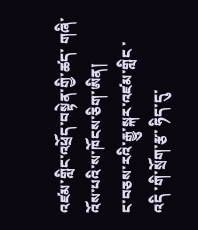འཛམ་གླིང་འཕྲོད་བསྟེན་གྱི་ཚད་ གཞི་འོས་པའི་ས་ཁོངས་ཅིག་ཨིན།
ང་བཅས་རའི་རྒྱུ་སྐར་འཛམ་གླིང ་འདི ་གི་སྲོག་རྩ་ ཧིད་དུ་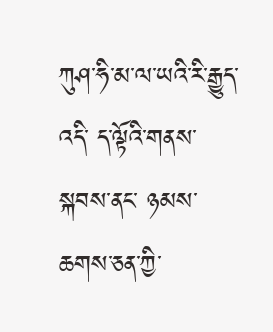ཀུཤ་ཧི་མ་ལ་ཡའི་རི་རྒྱུད་འདི་ ད་ལྟོའི་གནས་སྐབས་ནང་ ཉམས་ཆགས་ཅན་ཀྱི་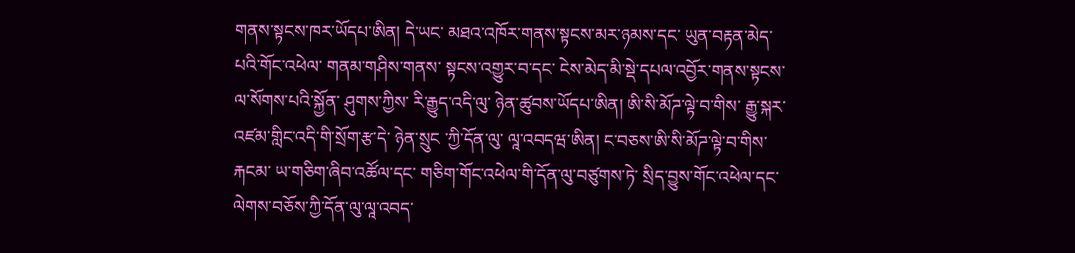གནས་སྟངས་ཁར་ཡོདཔ་ཨིན། དེ་ཡང་ མཐའ་འཁོར་གནས་སྟངས་མར་ཉམས་དང་ ཡུན་བརྟན་མེད་པའི་གོང་འཕེལ་ གནམ་གཤིས་གནས་ སྟངས་འགྱུར་བ་དང་ ངེས་མེད་མི་སྡེ་དཔལ་འབྱོར་གནས་སྟངས་ལ་སོགས་པའི་སྐྱོན་ ཤུགས་ཀྱིས་ རི་རྒྱུད་འདི་ལུ་ ཉེན་ཚུབས་ཡོདཔ་ཨིན། ཨི་སི་མོཌ་ལྟེ་བ་གིས་ རྒྱུ་སྐར་འཛམ་གླིང་འདི་གི་སྲོག་རྩ་དེ་ ཉེན་སྲུང ་ཀྱི་དོན་ལུ་ ལཱ་འབདཝ་ཨིན། ང་བཅས་ཨི་སི་མོཌ་ལྟེ་བ་གིས་ རྐངམ་ ཡ་གཅིག་ཞིབ་འཚོལ་དང་ གཅིག་གོང་འཕེལ་གི་དོན་ལུ་བཙུགས་ཏེ་ སྲིད་བྱུས་གོང་འཕེལ་དང་ལེགས་བཅོས་ཀྱི་དོན་ལུ་ལཱ་འབད་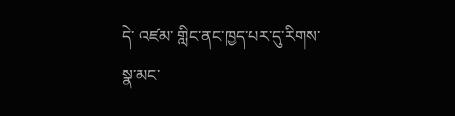དེ་ འཛམ་ གླིང་ནང་ཁྱད་པར་དུ་རིགས་སྣ་མང་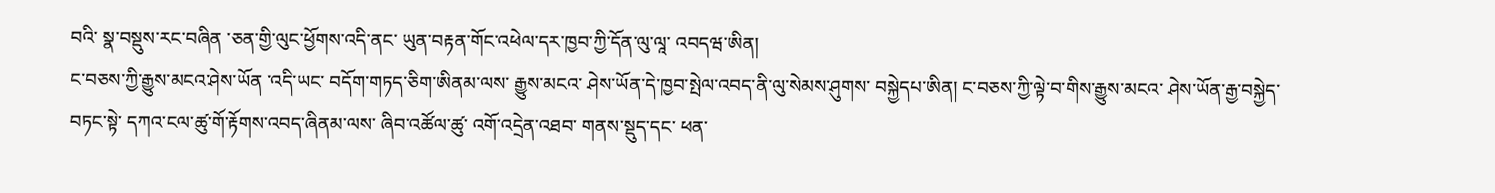བའི་ སྣ་བསྡུས་རང་བཞིན ་ཅན་གྱི་ལུང་ཕྱོགས་འདི་ནང་ ཡུན་བརྟན་གོང་འཕེལ་དར་ཁྱབ་ཀྱི་དོན་ལུ་ལཱ་ འབདཝ་ཨིན།
ང་བཅས་ཀྱི་རྒྱུས་མངའ་ཤེས་ཡོན ་འདི་ཡང་ བདོག་གཏད་ཅིག་ཨིནམ་ལས་ རྒྱུས་མངའ་ ཤེས་ཡོན་དེ་ཁྱབ་སྤེལ་འབད་ནི་ལུ་སེམས་ཤུགས་ བསྐྱེདཔ་ཨིན། ང་བཅས་ཀྱི་ལྟེ་བ་གིས་རྒྱུས་མངའ་ ཤེས་ཡོན་རྒྱ་བསྐྱེད་བཏང་སྟེ་ དཀའ་ངལ་ཚུ་གོ་རྟོགས་འབད་ཞིནམ་ལས་ ཞིབ་འཚོལ་ཚུ་ འགོ་འདྲེན་འཐབ་ གནས་སྡུད་དང་ ཕན་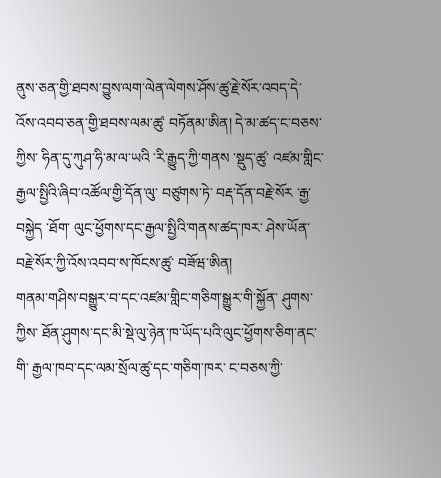ནུས་ཅན་གྱི་ཐབས་བྱུས་ལག་ལེན་ལེགས་ཤོས་ཚུ་རྗེ་སོར་འབད་དེ་ འོས་འབབ་ཅན་གྱི་ཐབས་ལམ་ཚུ་ བཏོནམ་ཨིན། དེ་མ་ཚད་ང་བཅས་ཀྱིས་ ཧིན་དུ་ཀུཤ་ཧི་མ་ལ་ཡའི ་རི་རྒྱུད་ཀྱི་གནས ་སྡུད་ཚུ་ འཛམ་གླིང་རྒྱལ་སྤྱིའི་ཞིབ་འཚོལ་གྱི་དོན་ལུ་ བཙུགས་ཏེ་ བརྡ་དོན་བརྗེ་སོར ་རྒྱ་བསྐྱེད ་ཐོག་ ལུང་ཕྱོགས་དང་རྒྱལ་སྤྱིའི་གནས་ཚད་ཁར་ ཤེས་ཡོན་བརྗེ་སོར་ཀྱི་འོས་འབབ་ས་ཁོངས་ཚུ་ བཟོཝ་ཨིན།
གནམ་གཤིས་བསྒྱུར་བ་དང་འཛམ་གླིང་གཅིག་སྒྱུར་གི་སྐྱོན་ ཤུགས་ཀྱིས་ ཐོན་ཤུགས་དང་མི་སྡེ་ལུ་ཉེན་ཁ་ཡོད་པའི་ལུང་ཕྱོགས་ཅིག་ནང་གི་ རྒྱལ་ཁབ་དང་ལམ་སྲོལ་ཚུ་དང་གཅིག་ཁར་ ང་བཅས་ཀྱི་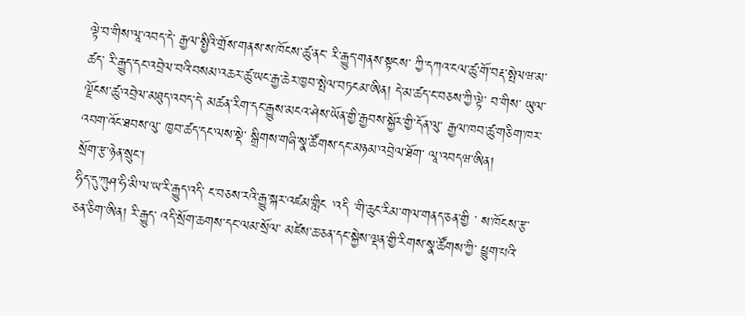ལྟེ་བ་གིས་ལཱ་འབད་དེ་ རྒྱལ་སྤྱིའི་གྲོས་གནས་ས་ཁོངས་ཚུ་ནང་ རི་རྒྱུད་གནས་སྟངས་ ཀྱི་དཀའ་ངལ་ཚུ་གོ་བརྡ་སྤེལཝ་མ་ཚད་ རི་རྒྱུད་དང་འབྲེལ་བའི་བསམ་འཆར་ཚུ་ཡང་རྒྱ་ཆེར་ཁྱབ་སྤེལ་བཏངམ་ཨིན། དེ་མ་ཚད་ང་བཅས་ཀྱི་ལྟེ་ བ་གིས་ ཡུལ་ལྗོངས་ཚུ་འབྲེལ་མཐུད་འབད་དེ་ མཚན་རིག་དང་རྒྱུས་མངའ་ཤེས་ཡོན་གྱི་རྒྱབས་སྐྱོར་གྱི་དོན་ལུ་ རྒྱལ་ཁབ་ཚུ་གཅིག་ཁར་ འབག་འོང་ཐབས་ལུ་ ཁྱབ་ཚད་དང་ལས་སྡེ་ སྒྲིགས་གཞི་སྣ་ཚོགས་དང་མཉམ་འབྲེལ་ཐོག་ ལཱ་འབདཝ་ཨིན།
སྲོག་རྩ་ཉེན་སྲུང་།
ཧིད་དུ་ཀུཤ་ཧི་མི་ལ་ཡ་རི་རྒྱུད་འདི་ ང་བཅས་རའི་རྒྱུ་སྐར་འཛམ་གླིང ་འདི ་གི་ཆུང་རིམ་གལ་གནད་ཅན་གྱི ་ ས་ཁོངས་རྩ་ཅན་ཅིག་ཨིན། རི་རྒྱུད་ འདི་སྲོག་ཆགས་དང་ལམ་སྲོལ་ མཛེས་ཆ་ཅན་དང་སྐྱེས་ལྡན་གྱི་རིགས་སྣ་ཚོགས་ཀྱི་ ཕྱུག་པའི་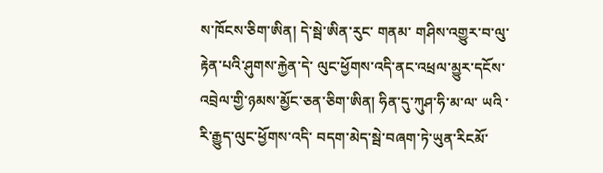ས་ཁོངས་ཅིག་ཨིན། དེ་སྦེ་ཨིན་རུང་ གནམ་ གཤིས་འགྱུར་བ་ལུ་རྟེན་པའི་ཤུགས་རྐྱེན་དེ་ ལུང་ཕྱོགས་འདི་ནང་འཕྲལ་མྱུར་དངོས་འབྲེལ་གྱི་ཉམས་མྱོང་ཅན་ཅིག་ཨིན། ཧིན་དུ་ཀུཤ་ཧི་མ་ལ་ ཡའི ་རི་རྒྱུད་ལུང་ཕྱོགས་འདི་ བདག་མེད་སྦེ་བཞག་ཏེ་ཡུན་རིངམོ་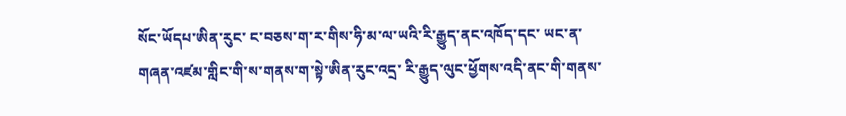སོང་ཡོདཔ་ཨིན་རུང་ ང་བཅས་ག་ར་གིས་ཧི་མ་ལ་ཡའི་རི་རྒྱུད་ནང་འཁོད་དང་ ཡང་ན་གཞན་འཛམ་གླིང་གི་ས་གནས་ག་སྟེ་ཨིན་རུང་འདྲ་ རི་རྒྱུད་ལུང་ཕྱོགས་འདི་ནང་གི་གནས་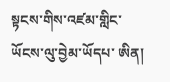སྟངས་གིས་འཛམ་གླིང་ཡོངས་ལུ་བྱེམ་ཡོདཔ་ ཨིན།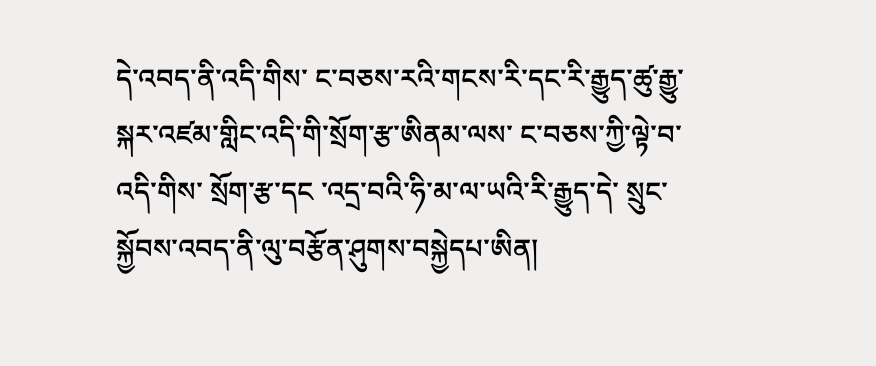དེ་འབད་ནི་འདི་གིས་ ང་བཅས་རའི་གངས་རི་དང་རི་རྒྱུད་ཚུ་རྒྱུ་སྐར་འཛམ་གླིང་འདི་གི་སྲོག་རྩ་ཨིནམ་ལས་ ང་བཅས་ཀྱི་ལྟེ་བ་འདི་གིས་ སྲོག་རྩ་དང ་འདྲ་བའི་ཧི་མ་ལ་ཡའི་རི་རྒྱུད་དེ་ སྲུང་སྐྱོབས་འབད་ནི་ལུ་བརྩོན་ཤུགས་བསྐྱེདཔ་ཨིན།